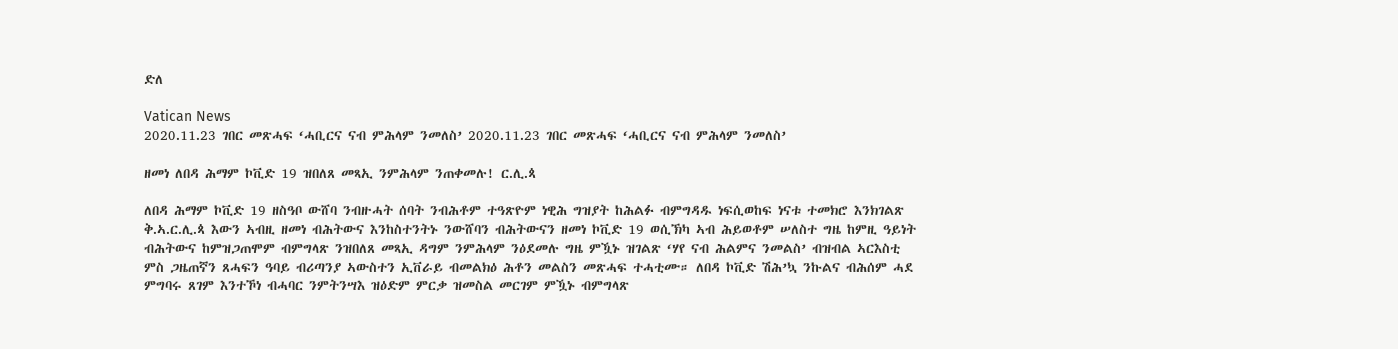ድለ

Vatican News
2020.11.23 ገበር መጽሓፍ ‘ሓቢርና ናብ ምሕላም ንመለስ’ 2020.11.23 ገበር መጽሓፍ ‘ሓቢርና ናብ ምሕላም ንመለስ’

ዘመነ ለበዳ ሕማም ኮቪድ 19 ዝበለጸ መጻኢ ንምሕላም ንጠቀመሉ! ር.ሊ.ጳ

ለበዳ ሕማም ኮቪድ 19 ዘስዓቦ ውሸባ ንብዙሓት ሰባት ንብሕቶም ተዓጽዮም ነዊሕ ግዝያት ከሕልፉ ብምግዳዱ ነፍሲወከፍ ነናቱ ተመክሮ እንክገልጽ ቅ.ኣ.ር.ሊ.ጳ እውን ኣብዚ ዘመነ ብሕትውና እንከስተንትኑ ንውሸባን ብሕትውናን ዘመነ ኮቪድ 19 ወሲኽካ ኣብ ሕይወቶም ሠለስተ ግዜ ከምዚ ዓይነት ብሕትውና ከምዝጋጠሞም ብምግላጽ ንዝበለጸ መጻኢ ዳግም ንምሕላም ንዕደመሉ ግዜ ምዃኑ ዝገልጽ ‘ሃየ ናብ ሕልምና ንመልስ’ ብዝብል ኣርእስቲ ምስ ጋዜጠኛን ጸሓፍን ዓባይ ብሪጣንያ ኣውስተን ኢቨራይ ብመልክዕ ሕቶን መልስን መጽሓፍ ተሓቲሙ። ለበዳ ኮቪድ ሽሕ’ኳ ንኩልና ብሕሰም ሓደ ምግባሩ ጸገም እንተኾነ ብሓባር ንምትንሣእ ዝዕድም ምርቃ ዝመስል መርገም ምዃኑ ብምግላጽ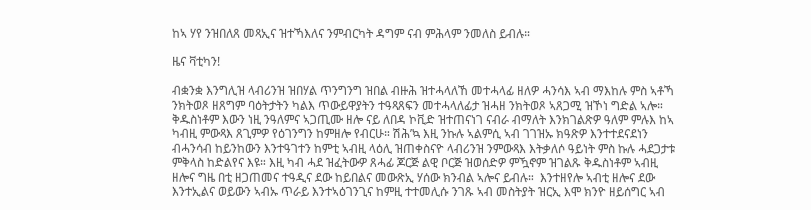ከኣ ሃየ ንዝበለጸ መጻኢና ዝተኻእለና ንምብርካት ዳግም ናብ ምሕላም ንመለስ ይብሉ።

ዜና ቫቲካን!

ብቋንቋ እንግሊዝ ላብሪንዝ ዝበሃል ጥንግንግ ዝበል ብዙሕ ዝተሓላለኸ መተሓላፊ ዘለዎ ሓንሳእ ኣብ ማእከሉ ምስ ኣቶኻ ንክትወጾ ዘጸግም ባዕትታትን ካልእ ጥውይዋያትን ተዓጻጸፍን መተሓላለፊታ ዝሓዘ ንክትወጾ ኣጸጋሚ ዝኾነ ግድል ኣሎ። ቅዱስነቶም እውን ነዚ ንዓለምና ኣጋጢሙ ዘሎ ናይ ለበዳ ኮቪድ ዝተጠናነገ ናብራ ብማለት እንክገልጽዎ ዓለም ምሉእ ከኣ ካብዚ ምውጻእ ጸጊምዎ የዕገንግን ከምዘሎ የብርሁ። ሽሕ’ኳ እዚ ንኩሉ ኣልምሲ ኣብ ገገዝኡ ክዓጽዎ እንተተደናደነን ብሓንሳብ ከይንከውን እንተዓገተን ከምቲ ኣብዚ ላዕሊ ዝጠቀስናዮ ላብሪንዝ ንምውጻእ እትቃለሶ ዓይነት ምስ ኩሉ ሓደጋታቱ ምቅላስ ከድልየና እዩ። እዚ ካብ ሓደ ዝፈትውዎ ጸሓፊ ጆርጅ ልዊ ቦርጅ ዝወሰድዎ ምዃኖም ዝገልጹ ቅዱስነቶም ኣብዚ ዘሎና ግዜ በቲ ዘጋጠመና ተዓዲና ደው ከይበልና መውጽኢ ሃሰው ክንብል ኣሎና ይብሉ።  እንተዘየሎ ኣብቲ ዘሎና ደው እንተኢልና ወይውን ኣብኡ ጥራይ እንተኣዕገንጊና ከምዚ ተተመሊሱ ንገጹ ኣብ መስትያት ዝርኢ እሞ ክንዮ ዘይሰግር ኣብ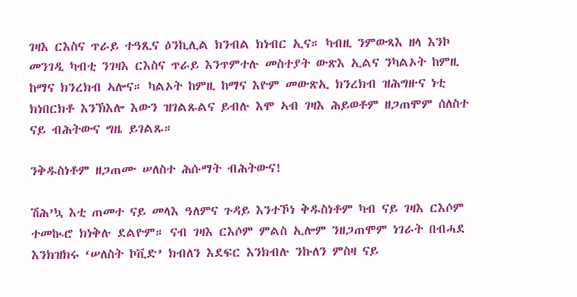ገዛእ ርእስና ጥራይ ተዓጺና ዕንኪሊል ክንብል ክነብር ኢና። ካብዚ ንምውጻእ ዘላ እንኮ መንገዲ ካብቲ ንገዛእ ርእስና ጥራይ እንጥምተሉ መስተያት ውጽእ ኢልና ንካልኦት ከምዚ ከማና ክንረክብ ኣሎና። ካልኦት ከምዚ ከማና እዮም መውጽኢ ክንረክብ ዝሕግዙና ነቲ ክነበርክቶ እንኽእሎ እውን ዝገልጹልና ይብሉ እሞ ኣብ ገዛእ ሕይወቶም ዘጋጠሞም ሰለስተ ናይ ብሕትውና ግዜ ይገልጹ።

ንቅዱስነቶም ዘጋጠሙ ሠለስተ ሕሱማት ብሕትውና!

ሽሕ’ኳ እቲ ጠመተ ናይ መላእ ዓለምና ጉዳይ እንተኾነ ቅዱስነቶም ካብ ናይ ገዛእ ርእሶም ተመኲሮ ክነቅሉ ደልዮም። ናብ ገዛእ ርእሶም ምልስ ኢሎም ንዘጋጠሞም ነገራት በብሓደ እንክዝክሩ ‘ሠለስት ኮቪድ’ ክብለን እደፍር እንክብሉ ንኩለን ምስዛ ናይ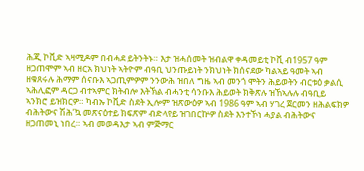ሕጂ ኮቪድ ኣዛሚዶም በብሓደ ይትንትኑ። እታ ዝሓሰመት ዝብልዋ ቀዳመይቲ ኮቪ ብ1957 ዓም ዘጋጠሞም ኣብ ዘርአ ክህነት ኣትዮም ብዓቢ ህንጡይነት ንክህነት ክሰናደው ካልኣይ ዓመት ኣብ ዘቁጸሩሉ ሕማም ሰናቡእ ኣጋጢምዎም ንንውሕ ዝበለ ግዜ ኣብ መንጎ ሞትን ሕይወትን ብርቱዕ ቃልሲ ኣሕሊፎም ዳርጋ ብተኣምር ክትብሎ እትኽል ብሓንቲ ሳንቡእ ሕይወት ክቅጽሉ ዝኸኣሉሉ ብዓቢይ ኣንክሮ ይዝክርዎ። ካብኡ ኮቪድ ስደት ኢሎም ዝጽውዕዎ ኣብ 1986 ዓም ኣብ ሃገረ ጀርመን ዘሕልፍክዎ ብሕትውና ሽሕ’ኳ መጽናዕተይ ክፍጽም ብድላየይ ዝገበርኵዎ ስደት እንተኾነ ሓያል ብሕትውና ዘጋጠመኒ ነበረ። ኣብ መወዳእታ ኣብ ምጅማር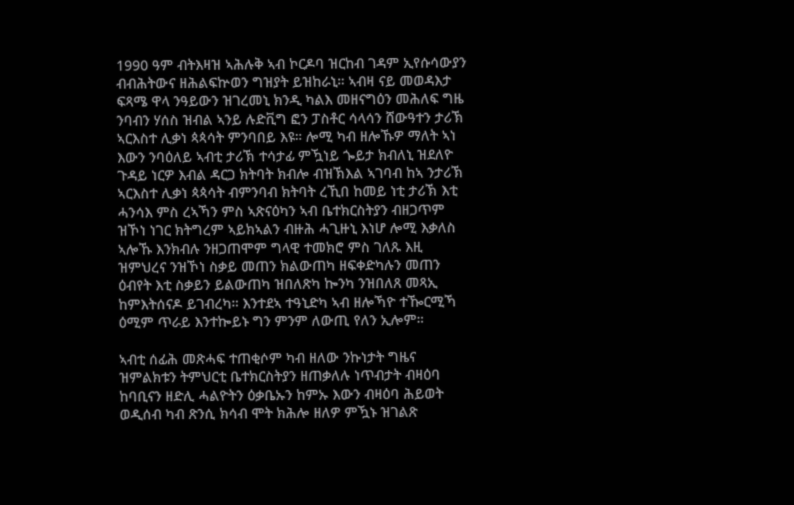1990 ዓም ብትእዛዝ ኣሕሉቅ ኣብ ኮርዶባ ዝርከብ ገዳም ኢየሱሳውያን ብብሕትውና ዘሕልፍኵወን ግዝያት ይዝከራኒ። ኣብዛ ናይ መወዳእታ ፍጻሜ ዋላ ንዓይውን ዝገረመኒ ክንዲ ካልእ መዘናግዕን መሕለፍ ግዜ ንባብን ሃሰስ ዝብል ኣንይ ሉድቪግ ፎን ፓስቶር ሳላሳን ሸውዓተን ታሪኽ ኣርእስተ ሊቃነ ጳጳሳት ምንባበይ እዩ። ሎሚ ካብ ዘሎኹዎ ማለት ኣነ እውን ንባዕለይ ኣብቲ ታሪኽ ተሳታፊ ምዃነይ ጐይታ ክብለኒ ዝደለዮ ጉዳይ ነርዎ እብል ዳርጋ ክትባት ክብሎ ብዝኽእል ኣገባብ ከኣ ንታሪኽ ኣርእስተ ሊቃነ ጳጳሳት ብምንባብ ክትባት ረኺበ ከመይ ነቲ ታሪኽ እቲ ሓንሳእ ምስ ረኣኻን ምስ ኣጽናዕካን ኣብ ቤተክርስትያን ብዘጋጥም ዝኾነ ነገር ክትግረም ኣይክኣልን ብዙሕ ሓጊዙኒ እነሆ ሎሚ እቃለስ ኣሎኹ እንክብሉ ንዘጋጠሞም ግላዊ ተመክሮ ምስ ገለጹ እዚ ዝምህረና ንዝኾነ ስቃይ መጠን ክልውጠካ ዘፍቀድካሉን መጠን ዕብየት እቲ ስቃይን ይልውጠካ ዝበለጽካ ኰንካ ንዝበለጸ መጻኢ ከምእትሰናዶ ይገብረካ። እንተደኣ ተዓኒድካ ኣብ ዘሎኻዮ ተዀርሚኻ ዕሚም ጥራይ እንተኰይኑ ግን ምንም ለውጢ የለን ኢሎም።

ኣብቲ ሰፊሕ መጽሓፍ ተጠቂሶም ካብ ዘለው ንኩነታት ግዜና ዝምልክቱን ትምህርቲ ቤተክርስትያን ዘጠቃለሉ ነጥብታት ብዛዕባ ከባቢናን ዘድሊ ሓልዮትን ዕቃቤኡን ከምኡ እውን ብዛዕባ ሕይወት ወዲሰብ ካብ ጽንሲ ክሳብ ሞት ክሕሎ ዘለዎ ምዃኑ ዝገልጽ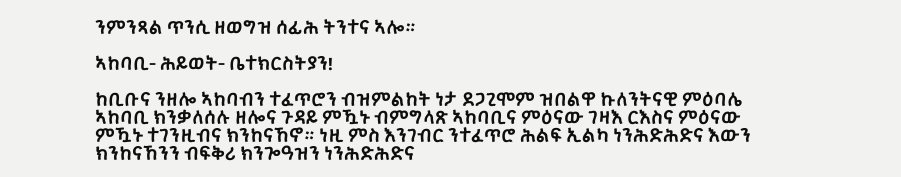ንምንጻል ጥንሲ ዘወግዝ ሰፊሕ ትንተና ኣሎ።

ኣከባቢ- ሕይወት- ቤተክርስትያን!

ከቢቡና ንዘሎ ኣከባብን ተፈጥሮን ብዝምልከት ነታ ደጋጊሞም ዝበልዋ ኩለንትናዊ ምዕባሌ ኣከባቢ ክንቃለሰሉ ዘሎና ጉዳይ ምዃኑ ብምግላጽ ኣከባቢና ምዕናው ገዛእ ርእስና ምዕናው ምዃኑ ተገንዚብና ክንከናኸኖ። ነዚ ምስ እንገብር ንተፈጥሮ ሕልፍ ኢልካ ነንሕድሕድና እውን ክንከናኸንን ብፍቅሪ ክንጐዓዝን ነንሕድሕድና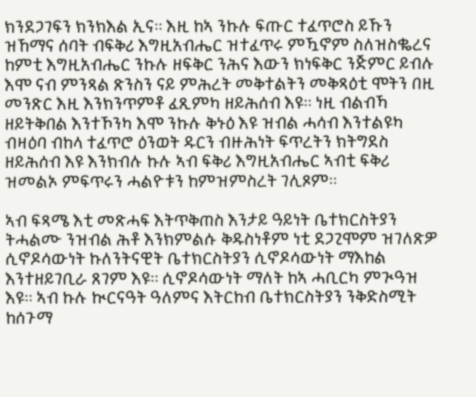ክንደጋገፍን ክንክእል ኢና። እዚ ከኣ ንኩሉ ፍጡር ተፈጥሮስ ይኹን ዝኸማና ሰባት ብፍቅሪ እግዚአብሔር ዝተፈጥሩ ምዃኖም ስለዝስቈረና ከምቲ እግዚአብሔር ንኩሉ ዘፍቅር ንሕና እውን ክነፍቅር ንጅምር ይብሉ እሞ ናብ ምንጻል ጽንስን ናይ ምሕረት መቅተልትን መቅጻዕቲ ሞትን በዚ መንጽር እዚ እንክንጥምቶ ፈጺምካ ዘይሕሰብ እዩ። ነዚ ብልብኻ ዘይትቅበል እንተኾንካ እሞ ንኩሉ ቅኑዕ እዩ ዝብል ሓሳብ እንተልዩካ ብዛዕባ ብከላ ተፈጥሮ ዕንወት ዱርን ብዙሕነት ፍጥረትን ክትግደስ ዘይሕሰብ እዩ እንክብሉ ኩሉ ኣብ ፍቅሪ እግዚአብሔር ኣብቲ ፍቅሪ ዝመልኦ ምፍጥሩን ሓልዮቱን ከምዝምስረት ገሊጾም።

ኣብ ፍጻሜ እቲ መጽሓፍ እትጥቅጠስ እንታይ ዓይነት ቤተክርስትያን ትሓልሙ ንዝብል ሕቶ እንክምልሱ ቅዱስነቶም ነቲ ደጋጊሞም ዝገለጽዎ ሲኖዶሳውነት ኩለንትናዊት ቤተክርስትያን ሲኖዶሳውነት ማእከል እንተዘይገቢራ ጸገም እዩ። ሲኖዶሳውነት ማለት ከኣ ሓቢርካ ምጒዓዝ እዩ። ኣብ ኩሉ ኲርናዓት ዓለምና እትርከብ ቤተክርስትያን ንቅድስሚት ከሰጉማ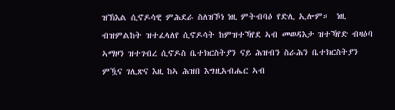ዝኽእል ሲኖዶሳዊ ምሕደራ ስለዝኾነ ነዚ ምትብባዕ የድሊ ኢሎም።  ነዚ ብዝምልከት ዝተፈላለየ ሲኖዶሳት ከምዝተኻየደ ኣብ መወዳእታ ዝተኻየድ ብዛዕባ ኣማዞን ዝተገብረ ሲኖዶስ ቤተክርስትያን ናይ ሕዝብን ስራሕን ቤተክርስትያን ምዃና ገሊጽና እዚ ከኣ ሕዝበ እግዚአብሔር ኣብ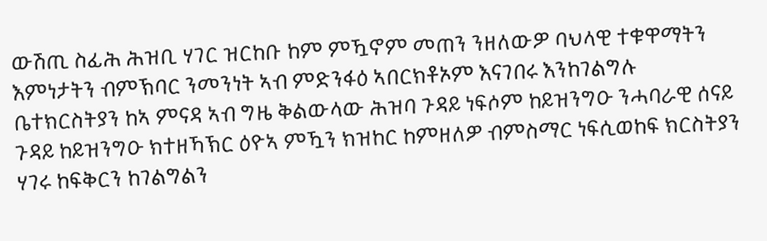ውሽጢ ስፊሕ ሕዝቢ ሃገር ዝርከቡ ከም ምዃኖም መጠን ንዘለውዎ ባህላዊ ተቁዋማትን እምነታትን ብምኽባር ንመንነት ኣብ ምድንፋዕ ኣበርክቶኦም እናገበሩ እንከገልግሉ ቤተክርስትያን ከኣ ምናዳ ኣብ ግዜ ቅልውላው ሕዝባ ጉዳይ ነፍሶም ከይዝንግዑ ንሓባራዊ ሰናይ ጉዳይ ከይዝንግዑ ክተዘኻኽር ዕዮኣ ምዃን ክዝከር ከምዘለዎ ብምስማር ነፍሲወከፍ ክርስትያን ሃገሩ ከፍቅርን ከገልግልን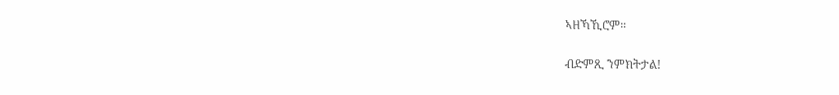ኣዘኻኺሮም።

ብድምጺ ንምክትታል!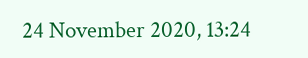24 November 2020, 13:24